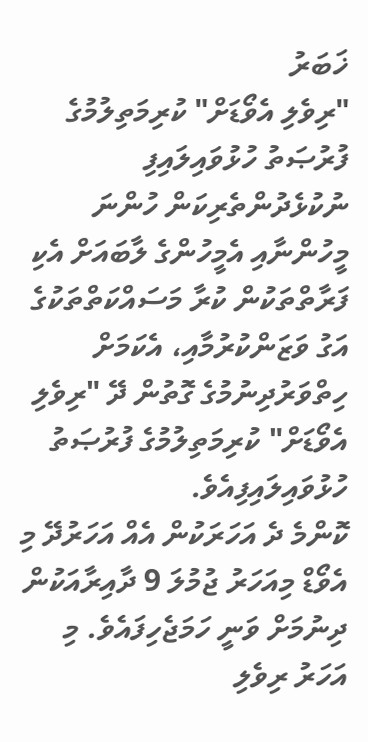ޚަބަރު
"ރިވެލި އެވޯޑަށް" ކުރިމަތިލުމުގެ ފުރުޞަތު ހުޅުވައިލައިފި
ނުކުޅެދުންތެރިކަން ހުންނަ މީހުންނާއި އެމީހުންގެ ލާބައަށް އެކި ފަރާތްތަކުން ކުރާ މަސައްކަތްތަކުގެ އަގު ވަޒަންކުރުމާއި، އެކަމަށް ހިތްވަރުދިނުމުގެ ގޮތުން ދޭ "ރިވެލި އެވޯޑަށް" ކުރިމަތިލުމުގެ ފުރުޞަތު ހުޅުވައިލައިފިއެވެ.
ކޮންމެ ދެ އަހަރަކުން އެއް އަހަރުދޭ މި އެވޯޑް މިއަހަރު ޖުމުލަ 9 ދާއިރާއަކުން ދިނުމަށް ވަނީ ހަމަޖެހިފައެވެ. މި އަހަރު ރިވެލި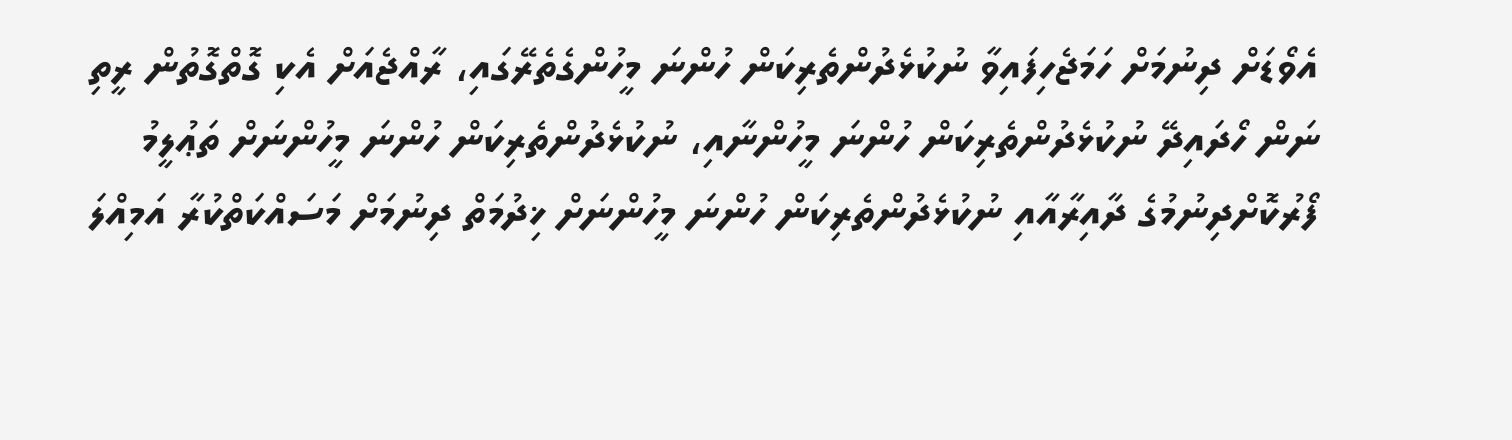އެވޯޑަށް ދިނުމަށް ހަމަޖެހިފައިވާ ނުކުޅެދުންތެރިކަން ހުންނަ މީހުންގެތެރޭގައި، ރާއްޖެއަށް އެކި ގޮތްގޮތުން ރީތި ނަން ހޯދައިދޭ ނުކުޅެދުންތެރިކަން ހުންނަ މީހުންނާއި، ނުކުޅެދުންތެރިކަން ހުންނަ މީހުންނަށް ތަޢުލީމު ފޯރުކޮށްދިނުމުގެ ދާއިރާއާއި ނުކުޅެދުންތެރިކަން ހުންނަ މީހުންނަށް ޚިދުމަތް ދިނުމަށް މަސައްކަތްކުރާ އަމިއްލަ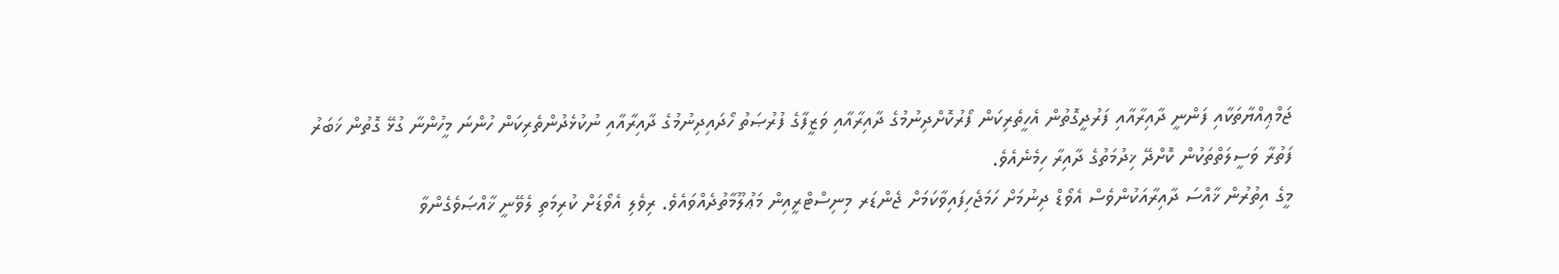ޖަމްޢިއްޔާތަކާއި ފަންނީ ދާއިރާއާއި ފަރުދީގޮތުން އެހީތެރިކަން ފޯރުކޮށްދިނުމުގެ ދާއިރާއާއި ވަޒީފާގެ ފުރުޞަތު ހޯދައިދިނުމުގެ ދާއިރާއާއި ނުކުޅެދުންތެރިކަން ހުންނަ މީހުންނާ ގުޅޭ ގޮތުން ޚަބަރު ފަތުރާ ވަސީލަތްތަކުން ކޮށްދޭ ޚިދުމަތުގެ ދާއިރާ ހިމެނެއެވެ.
މީގެ އިތުރުން ޚާއްސަ ދާއިރާއަކުންވެސް އެވޯޑް ދިނުމަށް ހަމަޖެހިފައިވާކަމަށް ޖެންޑަރ މިނިސްޓްރީއިން މަޢުލޫމާތުދެއްވައެވެ. ރިވެލި އެވޯޑަށް ކުރިމަތި ލެވޭނީ ޚާއްޞަވެގެންވާ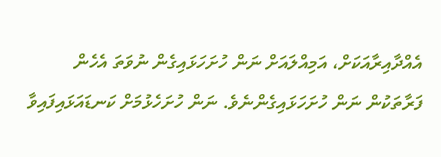އެއްދާއިރާއަކަށް، އަމިއްލައަށް ނަން ހުށަހަޅައިގެން ނުވަތަ އެހެން ފަރާތަކުން ނަން ހުށަހަޅައިގެންނެވެ. ނަން ހުށަހެޅުމަށް ކަނޑައަޅައިފައިވާ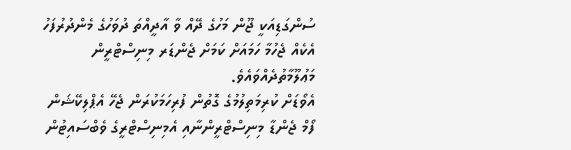ސުންގަޑިއަކީ ޖޫން މަހުގެ ދޭއް ވާ އާދީއްތަ ދުވަހުގެ މެންދުރުފަހު އެކެއް ޖެހުމާ ހަމައަށް ކަމަށް ޖެންޑަރ މިނިސްޓްރީން މަޢުލޫމާތުދެއްވައެވެ.
އެވޯޑަށް ކުރިމަތިލުމުގެ ގޮތުން ފުރިހަމަކުރަން ޖެހޭ އެޕްލިކޭޝަން ފޯމް ޖެންޑާ މިނިސްޓްރީންނާއި އެމިނިސްޓްރީގެ ވެބްސައިޓުން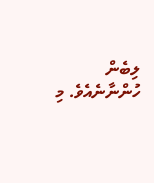ލިބެން ހުންނާނެއެވެ. މި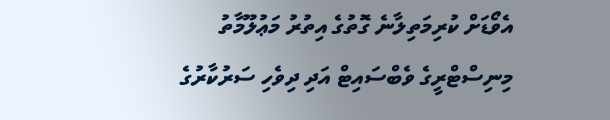އެވޯޑަށް ކުރިމަތިލާނެ ގޮތުގެ އިތުރު މަޢުލޫމާތު މިނިސްޓްރީގެ ވެބްސައިޓް އަދި ދިވެހި ސަރުކާރުގެ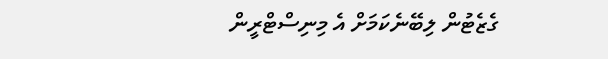ގެޒެޓުން ލިބޭނެކަމަށް އެ މިނިސްޓްރީން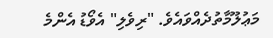މަޢުލޫމާތުދެއްވައެވެ. "ރިވެލި" އެވޯޑު އެންމެ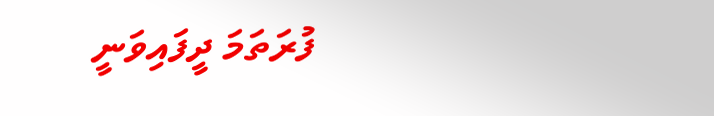ފުރަތަމަ ދީފައިވަނީ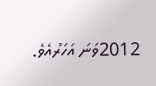2012ވަނަ އަހަރުއެވެ.